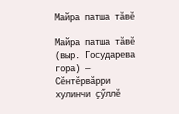Майра патша тӑвӗ

Майра патша тӑвӗ (выр. Государева гора) — Сӗнтӗрвӑрри хулинчи ҫӳллӗ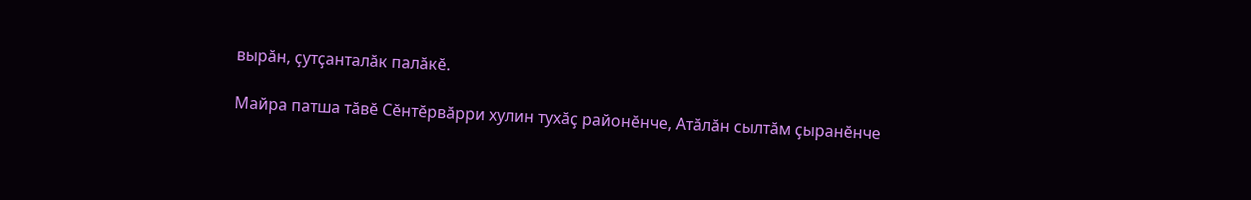вырӑн, ҫутҫанталӑк палӑкӗ.

Майра патша тӑвӗ Сӗнтӗрвӑрри хулин тухӑҫ районӗнче, Атӑлӑн сылтӑм ҫыранӗнче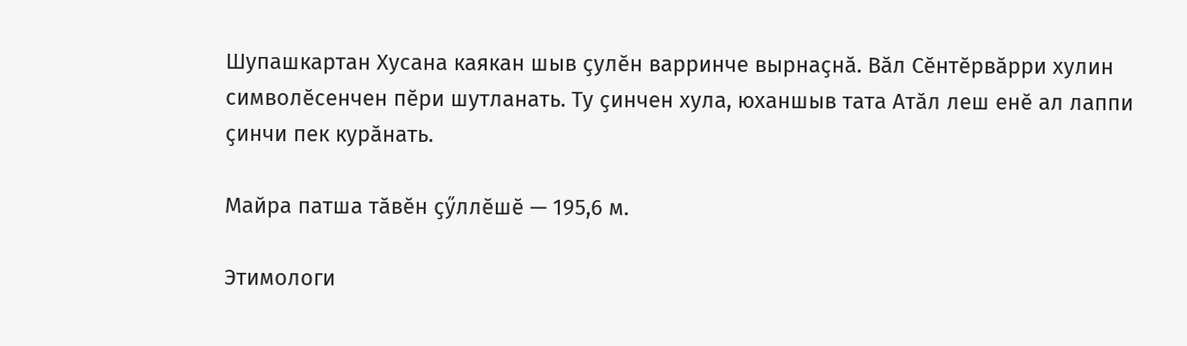Шупашкартан Хусана каякан шыв ҫулӗн варринче вырнаҫнӑ. Вӑл Сӗнтӗрвӑрри хулин символӗсенчен пӗри шутланать. Ту ҫинчен хула, юханшыв тата Атӑл леш енӗ ал лаппи ҫинчи пек курӑнать.

Майра патша тӑвӗн ҫӳллӗшӗ — 195,6 м.

Этимологи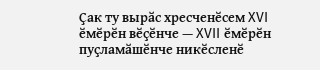Ҫак ту вырӑс хресченӗсем XVI ӗмӗрӗн вӗҫӗнче — XVII ӗмӗрӗн пуҫламӑшӗнче никӗсленӗ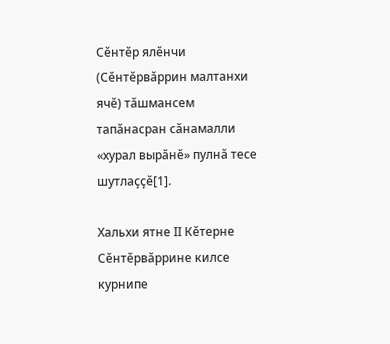Сӗнтӗр ялӗнчи (Сӗнтӗрвӑррин малтанхи ячӗ) тӑшмансем тапӑнасран сӑнамалли «хурал вырӑнӗ» пулнӑ тесе шутлаҫҫӗ[1].

Хальхи ятне II Кӗтерне Сӗнтӗрвӑррине килсе курнипе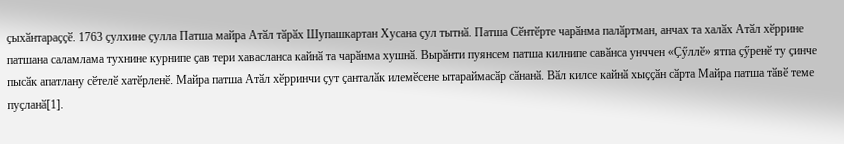ҫыхӑнтараҫҫӗ. 1763 ҫулхине ҫулла Патша майра Атӑл тӑрӑх Шупашкартан Хусана ҫул тытнӑ. Патша Сӗнтӗрте чарӑнма палӑртман, анчах та халӑх Атӑл хӗррине патшана саламлама тухнине курнипе ҫав тери хавасланса кайнӑ та чарӑнма хушнӑ. Вырӑнти пуянсем патша килнипе савӑнса унччен «Ҫӳллӗ» ятпа ҫӳренӗ ту ҫинче пысӑк апатлану сӗтелӗ хатӗрленӗ. Майра патша Атӑл хӗрринчи ҫут ҫанталӑк илемӗсене ытараймасӑр сӑнанӑ. Вӑл килсе кайнӑ хыҫҫӑн сӑрта Майра патша тӑвӗ теме пуҫланӑ[1].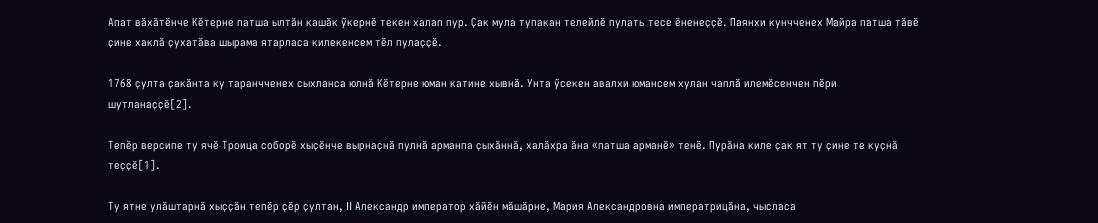Апат вӑхӑтӗнче Кӗтерне патша ылтӑн кашӑк ӳкернӗ текен халап пур. Ҫак мула тупакан телейлӗ пулать тесе ӗненеҫҫӗ. Паянхи кунчченех Майра патша тӑвӗ ҫине хаклӑ ҫухатӑва шырама ятарласа килекенсем тӗл пулаҫҫӗ.

1768 ҫулта ҫакӑнта ку таранчченех сыхланса юлнӑ Кӗтерне юман катине хывнӑ. Унта ӳсекен авалхи юмансем хулан чаплӑ илемӗсенчен пӗри шутланаҫҫӗ[2].

Тепӗр версипе ту ячӗ Троица соборӗ хыҫӗнче вырнаҫнӑ пулнӑ арманпа ҫыхӑннӑ, халӑхра ӑна «патша арманӗ» тенӗ. Пурӑна киле ҫак ят ту ҫине те куҫнӑ теҫҫӗ[1].

Ту ятне улӑштарнӑ хыҫҫӑн тепӗр ҫӗр ҫултан, II Александр император хӑйӗн мӑшӑрне, Мария Александровна императрицӑна, чысласа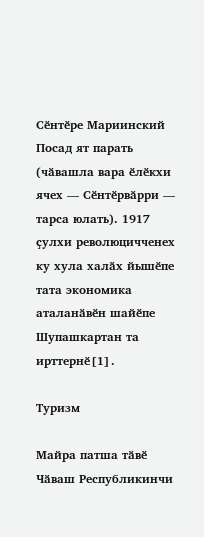Сӗнтӗре Мариинский Посад ят парать (чӑвашла вара ӗлӗкхи ячех — Сӗнтӗрвӑрри — тарса юлать). 1917 ҫулхи революцичченех ку хула халӑх йышӗпе тата экономика аталанӑвӗн шайӗпе Шупашкартан та ирттернӗ[1].

Туризм

Майра патша тӑвӗ Чӑваш Республикинчи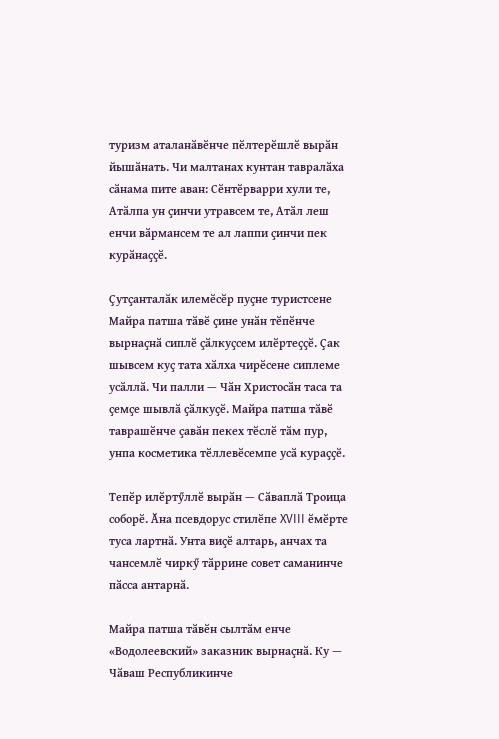туризм аталанӑвӗнче пӗлтерӗшлӗ вырӑн йышӑнать. Чи малтанах кунтан тавралӑха сӑнама пите аван: Сӗнтӗрварри хули те, Атӑлпа ун ҫинчи утравсем те, Атӑл леш енчи вӑрмансем те ал лаппи ҫинчи пек курӑнаҫҫӗ.

Ҫутҫанталӑк илемӗсӗр пуҫне туристсене Майра патша тӑвӗ ҫине унӑн тӗпӗнче вырнаҫнӑ сиплӗ ҫӑлкуҫсем илӗртеҫҫӗ. Ҫак шывсем куҫ тата хӑлха чирӗсене сиплеме усӑллӑ. Чи палли — Чӑн Христосӑн таса та ҫемҫе шывлӑ ҫӑлкуҫӗ. Майра патша тӑвӗ таврашӗнче ҫавӑн пекех тӗслӗ тӑм пур, унпа косметика тӗллевӗсемпе усӑ кураҫҫӗ.

Тепӗр илӗртӳллӗ вырӑн — Сӑваплӑ Троица соборӗ. Ӑна псевдорус стилӗпе XVIII ӗмӗрте туса лартнӑ. Унта виҫӗ алтарь, анчах та чансемлӗ чиркӳ тӑррине совет саманинче пӑсса антарнӑ.

Майра патша тӑвӗн сылтӑм енче «Водолеевский» заказник вырнаҫнӑ. Ку — Чӑваш Республикинче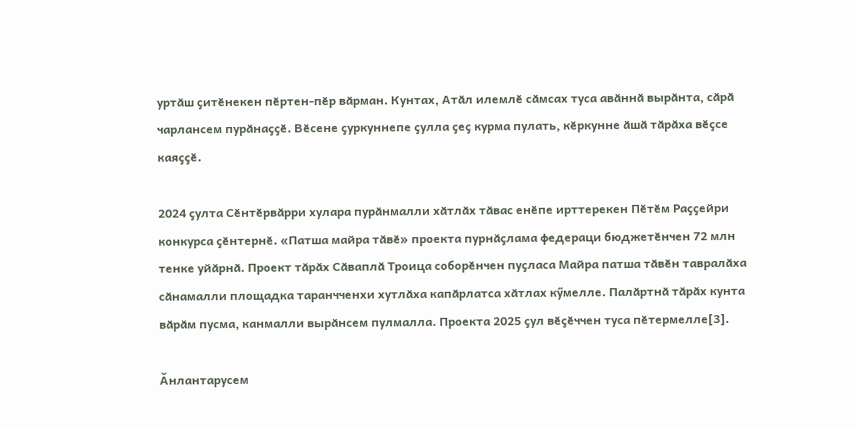уртӑш ҫитӗнекен пӗртен-пӗр вӑрман. Кунтах, Атӑл илемлӗ сӑмсах туса авӑннӑ вырӑнта, сӑрӑ чарлансем пурӑнаҫҫӗ. Вӗсене ҫуркуннепе ҫулла ҫеҫ курма пулать, кӗркунне ӑшӑ тӑрӑха вӗҫсе каяҫҫӗ.

2024 ҫулта Сӗнтӗрвӑрри хулара пурӑнмалли хӑтлӑх тӑвас енӗпе ирттерекен Пӗтӗм Раҫҫейри конкурса ҫӗнтернӗ. «Патша майра тӑвӗ» проекта пурнӑҫлама федераци бюджетӗнчен 72 млн тенке уйӑрнӑ. Проект тӑрӑх Сӑваплӑ Троица соборӗнчен пуҫласа Майра патша тӑвӗн тавралӑха сӑнамалли площадка таранчченхи хутлӑха капӑрлатса хӑтлах кӳмелле. Палӑртнӑ тӑрӑх кунта вӑрӑм пусма, канмалли вырӑнсем пулмалла. Проекта 2025 ҫул вӗҫӗччен туса пӗтермелле[3].

Ӑнлантарусем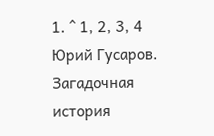1. ^ 1, 2, 3, 4 Юрий Гусаров. Загадочная история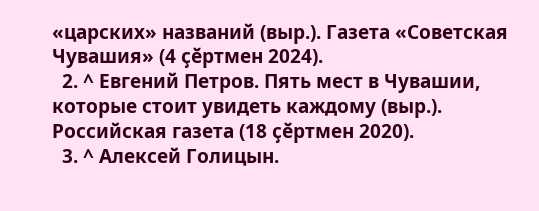«царских» названий (выр.). Газета «Советская Чувашия» (4 ҫӗртмен 2024).
  2. ^ Евгений Петров. Пять мест в Чувашии, которые стоит увидеть каждому (выр.). Российская газета (18 ҫӗртмен 2020).
  3. ^ Алексей Голицын.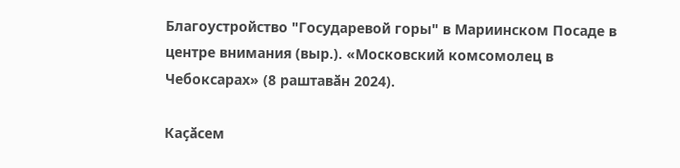Благоустройство "Государевой горы" в Мариинском Посаде в центре внимания (выр.). «Московский комсомолец в Чебоксарах» (8 раштавӑн 2024).

Каҫӑсем